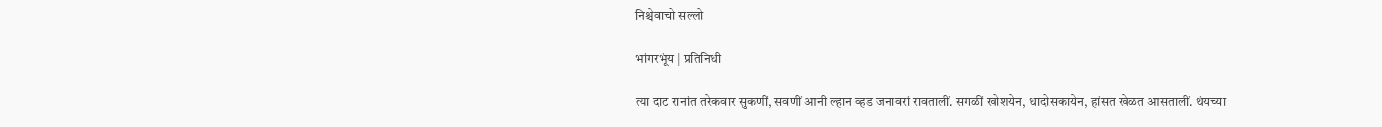निश्चेवाचो सल्लो

भांगरभूंय | प्रतिनिधी

त्या दाट रानांत तरेकवार सुकणीं, सवणीं आनी ल्हान व्हड जनावरां रावतालीं. सगळीं खोशयेन, धादोसकायेन, हांसत खेळत आसतालीं. थंयच्या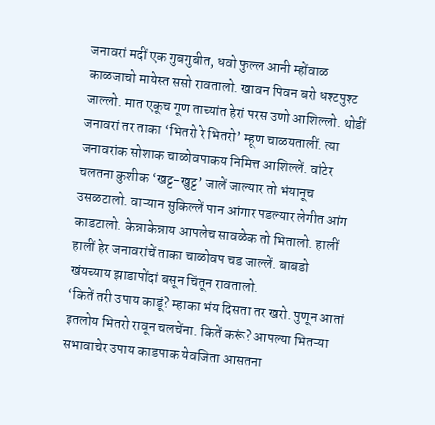जनावरां मदीं एक गुबगुबीत, धवो फुल्ल आनी म्होंवाळ काळजाचो मायेस्त ससो रावतालो. खावन पिवन बरो धश्टपुश्ट जाल्लो. मात एकूच गूण ताच्यांत हेरां परस उणो आशिल्लो. थोडीं जनावरां तर ताका ‘भितरो रे भितरो’ म्हूण चाळयतालीं. त्या जनावरांक सोशाक चाळोवपाकय निमित्त आशिल्लें. वांटेर चलतना कुशीक ‘खट्ट-खुट्ट’ जालें जाल्यार तो भंयानूच उसळटालो. वाऱ्यान सुकिल्लें पान आंगार पडल्यार लेगीत आंग काडटालो. केन्नाकेन्नाय आपलेच सावळेक तो भितालो. हालीं हालीं हेर जनावरांचें ताका चाळोवप चड जाल्लें. बाबडो खंयच्याय झाडापोंदां बसून चिंतून रावतालो.
‘कितें तरी उपाय काडूं? म्हाका भंय दिसता तर खरो. पुणून आतां इतलोय भितरो रावून चलचेंना. कितें करूं? आपल्या भितऱ्या सभावाचेर उपाय काडपाक येवजिता आसतना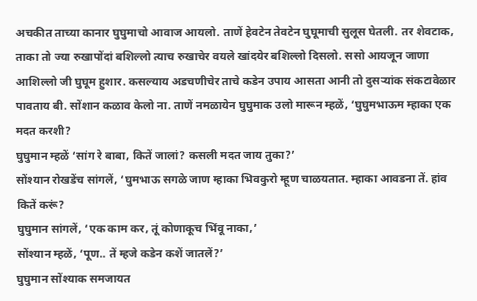अचकीत ताच्या कानार घुघुमाचो आवाज आयलो. ताणें हेवटेन तेवटेन घुघूमाची सुलूस घेतली. तर शेवटाक, ताका तो ज्या रुखापोंदां बशिल्लो त्याच रुखाचेर वयले खांदयेर बशिल्लो दिसलो. ससो आयजून जाणा आशिल्लो जी घुघूम हुशार. कसल्याय अडचणीचेर ताचे कडेन उपाय आसता आनी तो दुसऱ्यांक संकटावेळार पावताय बी. सोंशान कळाव केलो ना. ताणें नमळायेन घुघुमाक उलो मारून म्हळें, ‘घुघुमभाऊम म्हाका एक मदत करशी?
घुघुमान म्हळें ‘सांग रे बाबा, कितें जालां? कसली मदत जाय तुका?’
सोंश्यान रोखडेंच सांगलें, ‘घुमभाऊ सगळे जाण म्हाका भिवकुरो म्हूण चाळयतात. म्हाका आवडना तें. हांव कितें करूं?
घुघुमान सांगलें, ‘एक काम कर, तूं कोणाकूच भिंवू नाका,’
सोंश्यान म्हळें, ‘पूण.. तें म्हजे कडेन कशें जातलें?’
घुघुमान सोंश्याक समजायत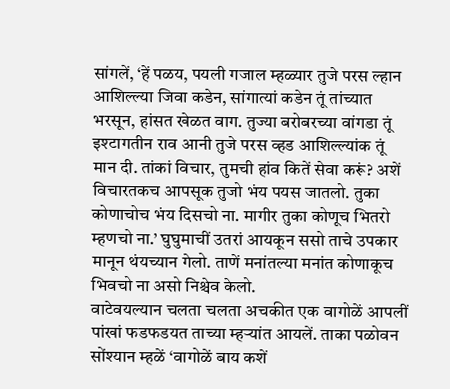सांगलें, ‘हें पळय, पयली गजाल म्हळ्यार तुजे परस ल्हान आशिल्ल्या जिवा कडेन, सांगात्यां कडेन तूं तांच्यात भरसून, हांसत खेळत वाग. तुज्या बरोबरच्या वांगडा तूं इश्टागतीन राव आनी तुजे परस व्हड आशिल्ल्यांक तूं मान दी. तांकां विचार, तुमची हांव कितें सेवा करूं? अशें विचारतकच आपसूक तुजो भंय पयस जातलो. तुका कोणाचोच भंय दिसचो ना. मागीर तुका कोणूच भितरो म्हणचो ना.’ घुघुमाचीं उतरां आयकून ससो ताचे उपकार मानून थंयच्यान गेलो. ताणें मनांतल्या मनांत कोणाकूच भिवचो ना असो निश्चेव केलो.
वाटेवयल्यान चलता चलता अचकीत एक वागोळें आपलीं पांखां फडफडयत ताच्या म्हऱ्यांत आयलें. ताका पळोवन सोंश्यान म्हळें ‘वागोळें बाय कशें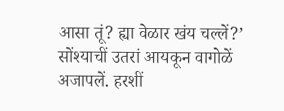आसा तूं? ह्या वेळार खंय चल्लें?’
सोंश्याचीं उतरां आयकून वागोळें अजापलें. हरशीं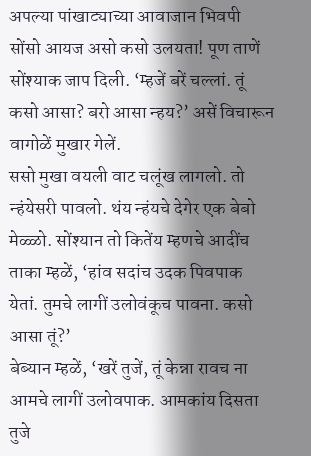अपल्या पांखाट्याच्या आवाजान भिवपी सोंसो आयज असो कसो उलयता! पूण ताणें सोंश्याक जाप दिली. ‘म्हजें बरें चल्लां. तूं कसो आसा? बरो आसा न्हय?’ असें विचारून वागोळें मुखार गेलें.
ससो मुखा वयली वाट चलूंख लागलो. तो न्हंयेसरी पावलो. थंय न्हंयचे देगेर एक बेबो मेळ्ळो. सोंश्यान तो कितेंय म्हणचे आदींच ताका म्हळें, ‘हांव सदांच उदक पिवपाक येतां. तुमचे लागीं उलोवंकूच पावना. कसो आसा तूं?’
बेब्यान म्हळें, ‘खरें तुजें, तूं केन्ना रावच ना आमचे लागीं उलोवपाक. आमकांय दिसता तुजे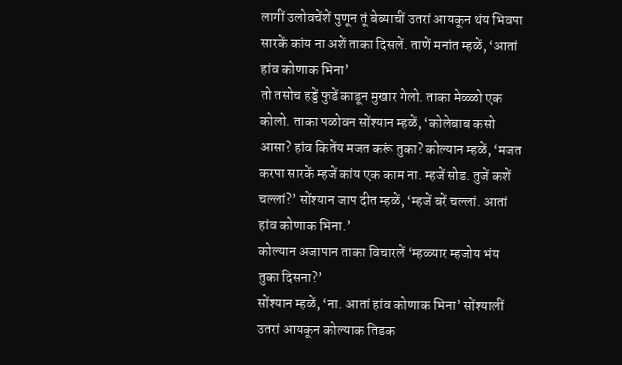लागीं उलोवचेंशें पुणून तूं बेब्याचीं उतरां आयकून थंय भिवपा सारकें कांय ना अशें ताका दिसलें. ताणें मनांत म्हळें, ‘आतां हांव कोणाक भिना’
तो तसोच हड्डें फुडें काडून मुखार गेलो. ताका मेळ्ळो एक कोलो. ताका पळोवन सोंश्यान म्हळें, ‘कोलेबाब कसो आसा? हांव कितेंय मजत करूं तुका? कोल्यान म्हळें, ‘मजत करपा सारकें म्हजें कांय एक काम ना. म्हजें सोड. तुजें कशें चल्लां?’ सोंश्यान जाप दीत म्हळें, ‘म्हजें बरें चल्लां. आतां हांव कोणाक भिना.’
कोल्यान अजापान ताका विचारलें ‘म्हळ्यार म्हजोय भंय तुका दिसना?’
सोंश्यान म्हळें, ‘ना. आतां हांव कोणाक भिना’ सोंश्यालीं उतरां आयकून कोल्याक तिडक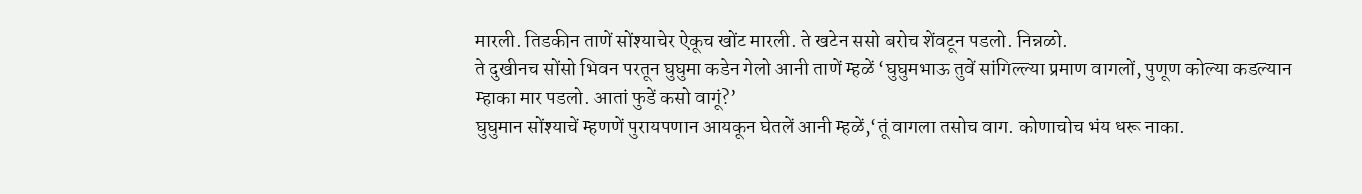मारली. तिडकीन ताणें सोंश्याचेर ऐकूच खोंट मारली. ते खटेन ससो बरोच शेंवटून पडलो. निन्नळो.
ते दुखीनच सोंसो भिवन परतून घुघुमा कडेन गेलो आनी ताणें म्हळें ‘घुघुमभाऊ तुवें सांगिल्ल्या प्रमाण वागलों, पुणूण कोल्या कडल्यान म्हाका मार पडलो. आतां फुडें कसो वागूं?’
घुघुमान सोंश्याचें म्हणणें पुरायपणान आयकून घेतलें आनी म्हळें,‘तूं वागला तसोच वाग. कोणाचोच भंय धरू नाका.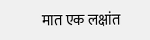मात एक लक्षांत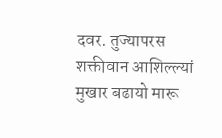दवर. तुज्यापरस शक्तीवान आशिल्ल्यां मुखार बढायो मारू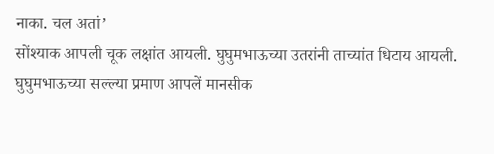नाका. चल अतां’
सोंश्याक आपली चूक लक्षांत आयली. घुघुमभाऊच्या उतरांनी ताच्यांत धिटाय आयली. घुघुमभाऊच्या सल्ल्या प्रमाण आपलें मानसीक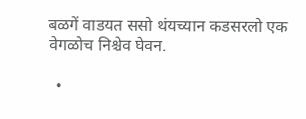बळगें वाडयत ससो थंयच्यान कडसरलो एक वेगळोच निश्चेव घेवन.

  •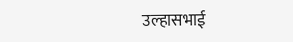उल्हासभाई